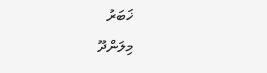ޚަބަރު
މިލަންދޫ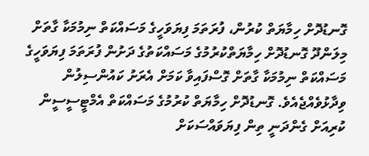ގޮނޑުދޮށް ހިމާޔަތް ކުރުން، ފުރަތަމަ ފިޔަވަހީގެ މަސައްކަތް ނިމުމަކާ ގާތަށް
މިލަންދޫ ގޮނޑުދޮށް ހިމާޔަތްކުރުމުގެ މަސައްކަތުގެ ދަށުން ފުރަތަމަ ފިޔަވަހީގެ މަސައްކަތް ނިމުމަކާ ގާތަށް ގޮސްފައިވާ ކަމަށް އެރަށު ކައުންސިލުން ވިދާޅުވެއްޖެއެވެ. ގޮނޑުދޮށް ހިމާޔަތް ކުރުމުގެ މަސައްކަތް އެމްޓީސީސީން ކުރިއަށް ގެންދަނީ ތިން ފިޔަވައްސަކަށް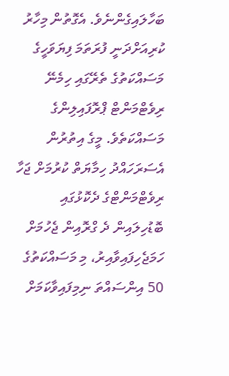ބަހާލައިގެންނެވެ. އެގޮތުން މިހާރު ކުރިއަށްދަނީ ފުރަތަމަ ފިޔަވަހީގެ މަސައްކަތުގެ ތެރޭގައި ހިމެނޭ ރިވެޓްމަންޓް ޕްރޮފައިލިންގެ މަސައްކަތެވެ. މީގެ އިތުރުން އެސަރަހައްދު ހިމާޔަތް ކުރުމަށް ޖަހާ ރިވެޓްމަންޓްގެ ދެކޮޅުގައި ބޮޑުހިލައިން ދެ ގްރޮއިން ޖެހުމަށް ހަމަޖެހިފައިވާއިރު، މި މަސައްކަތުގެ 50 އިންސައްތަ ނިމިފައިވާކަމަށް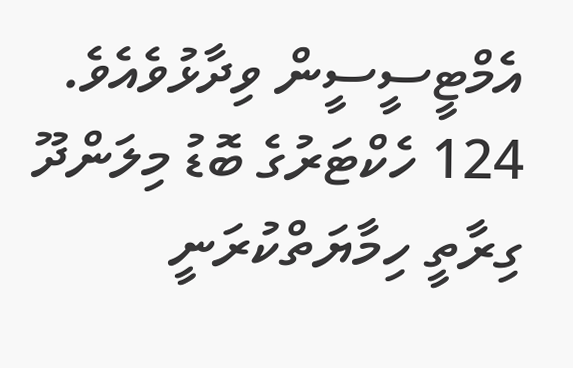އެމްޓީސީސީން ވިދާޅުވެއެވެ.
124 ހެކްޓަރުގެ ބޮޑު މިލަންދޫ ގިރާތީ ހިމާޔަތްކުރަނީ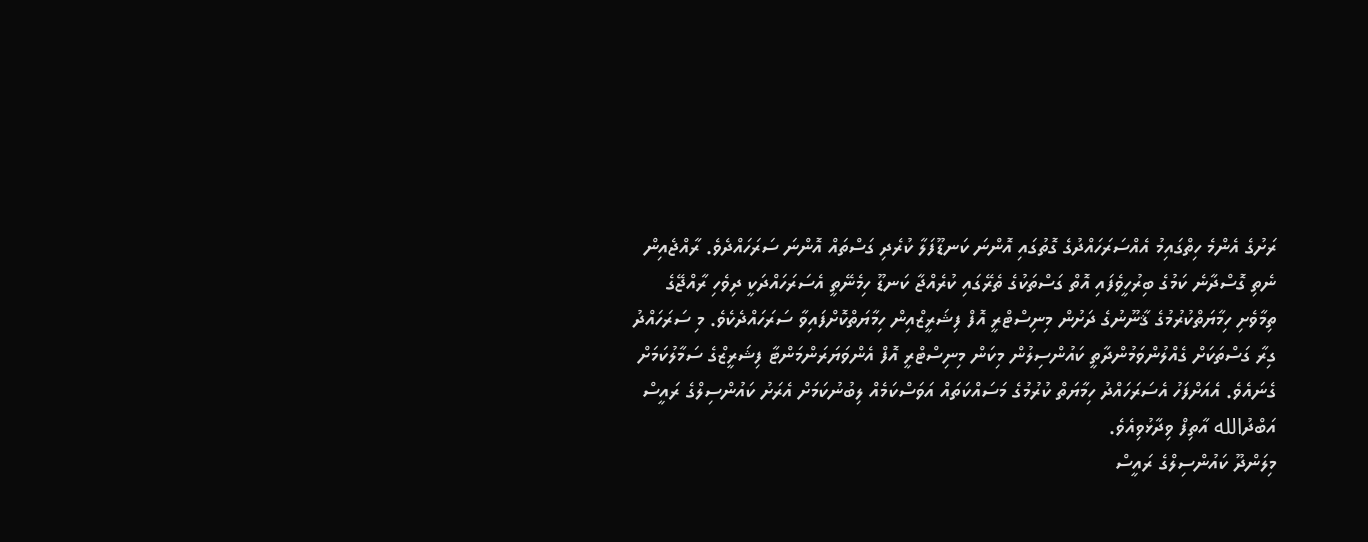ރަށުގެ އެންމެ ހިތްގައިމު އެއްސަރަހައްދުގެ ގޮތުގައި އޮންނަ ކަނޑޫފަލާ ކުރެދި ގަސްތައް އޮންނަ ސަރަހައްދެވެ. ރާއްޖެއިން ނެތި ގޮސްދާނެ ކަމުގެ ބިރުހީވެފައި އޮތް ގަސްތަކުގެ ތެރޭގައި ކުރެއްޖާ ކަނޑޫ ހިމެނޭތީ އެސަރަހައްދަކީ ދިވެހި ރާއްޖޭގެ ތިމާވެށި ހިމާޔަތްކުރުމުގެ ޤާނޫނުގެ ދަށުން މިނިސްޓްރީ އޮފް ފިޝަރީޒްއިން ހިމާޔަތްކޮށްފައިވާ ސަރަހައްދެކެވެ. މި ސަރަހައްދު ގިރާ ގަސްތަކަށް ގެއްލުންވަމުންދާތީ ކައުންސިލުން މިކަން މިނިސްޓްރީ އޮފް އެންވަޔަރަންމަންޓާ ފިޝަރީޒްގެ ސަމާލުކަމަށް ގެނައެވެ. އެއަށްފަހު އެސަރަހައްދު ހިމާޔަތް ކުރުމުގެ މަސައްކަތައް އަވަސްކަމެއް ލިބުނުކަމަށް އެރަށު ކައުންސިލްގެ ރައީސް އަބްދުالله އާތިފް ވިދާޅުވިއެވެ.
މިލަންދޫ ކައުންސިލްގެ ރައީސް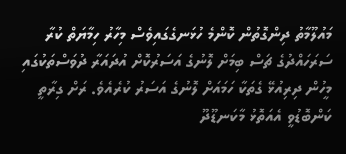މައުލޫމާތު ދިންގޮތުން ކޮންމެ ހުޅަނގެގައިވެސް މިހާރު ހިމާޔަތް ކުރާ ސަރަހައްދުގެ ޗަސް ބިމަށް ލޮނުގެ އަސަރުކޮށް އުދައަރާ ދުވަސްތަކުގައި މީހުން ދިރިއުޅޭ ގެތަކާ ހަމައަށް ލޮނުގެ އަސަރު ކުރެއެވެ. ރަށް ގިރާތީ ކަންބޮޑުވީ އެއަތޮޅު މާކަނޑޫދޫ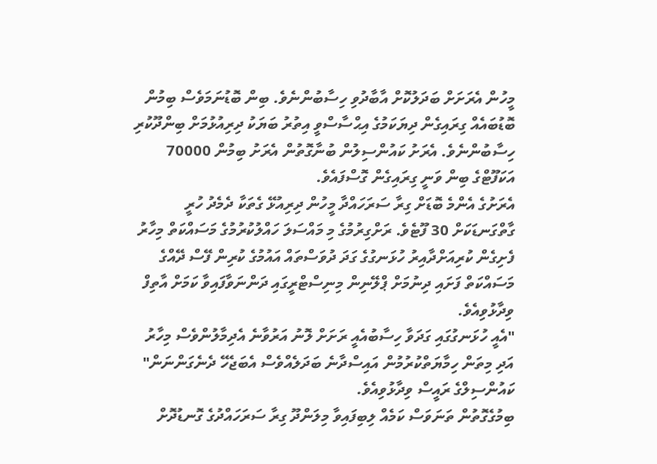މީހުން އެރަށަށް ބަދަލުކޮށް އާބާދުވި ހިސާބުންނެވެ. ބިން ބޮޑުނަމަވެސް ބިމުން ބޮޑުބައެއް ގިރައިގެން ދިޔަކަމުގެ އިޙްސާސްވީ އިތުރު ބަޔަކު ދިރިއުޅުމަށް ބިންދޫކުރި ހިސާބުންނެވެ. އެރަށު ކައުންސިލުން ބުނާގޮތުން އެރަށު ބިމުން 70000 އަކަފޫޓްގެ ބިން ވަނީ ގިރައިގެން ގޮސްފައެވެ.
އެރަށުގެ އެންމެ ބޮޑަށް ގިރާ ސަރަހައްދާ މީހުން ދިރިއުޅޭ ގެތަކާ ދެމެދު ހުރީ ގާތްގަނޑަކަށް 30 ފޫޓެވެ. ރަށްގިރުމުގެ މި މައްސަލަ ހައްލުކުރުމުގެ މަސައްކަތް މިހާރު ފެށިގެން ކުރިއަށްދާއިރު ހުޅަނގުގެ ގަދަ ދުވަސްތައް އައުމުގެ ކުރިން ފޭސް ދޭއްގެ މަސައްކަތް ފަށައި ދިނުމަށް ޕްލޭނިން މިނިސްޓްރީގައި ދަންނަވާފައިވާ ކަމަށް އާތިފް ވިދާޅުވިއެވެ.
"އެއީ ހުޅަނގުގައި ގަދަވާ ހިސާބުއެއީ ރަށަށް ލޮނު އަރުވާނެ އެދިމާލުންވެސް މިހާރު އަދި މިތަން ހިމާޔަތްކުރުމުން އައިސްދާނެ ބަދަލެއްވެސް އެބަޖެހޭ ދެނެގަންނަން" ކައުންސިލްގެ ރައީސް ވިދާޅުވިއެވެ.
ބިމުގެގޮތުން ތަނަވަސް ކަމެއް ލިބިފައިވާ މިލަންދޫ ގިރާ ސަރަހައްދުގެ ގޮނޑުދޮށް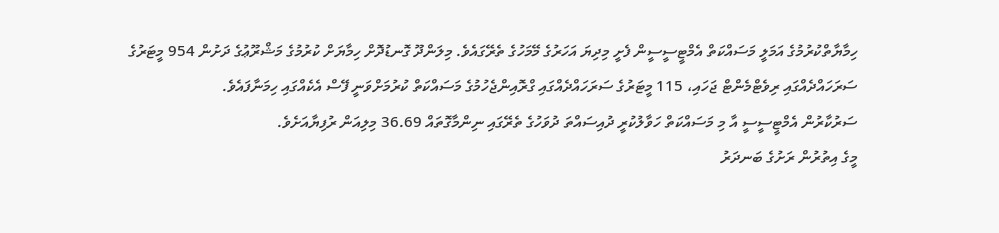ހިމާޔާތްކުރުމުގެ އަމަލީ މަސައްކަތް އެމްޓީސީސީން ފެށީ މިދިޔަ އަހަރުގެ މޭމަހުގެ ތެރޭގައެވެ. މިލަންދޫ ގޮނޑުދޮށް ހިމާޔަށް ކުރުމުގެ މަޝްރޫޢުގެ ދަށުން 954 މީޓަރުގެ ސަރަހައްދެއްގައި ރިވެޓްމެންޓް ޖަހައި، 115 މީޓަރުގެ ސަރަހައްދެއްގައި ގްރޮއިންޖެހުމުގެ މަސައްކަތް ކުރުމަށްވަނީ ފޭސް އެކެއްގައި ހިމަނާފައެވެ.
ސަރުކާރުން އެމްޓީސީސީ އާ މި މަސައްކަތް ހަވާލުކުރީ ދުއިސައްތަ ދުވަހުގެ ތެރޭގައި ނިންމާގޮތައް 36.69 މިލިއަން ރުފިޔާއަށެވެ.
މީގެ އިތުރުން ރަށުގެ ބަނދަރު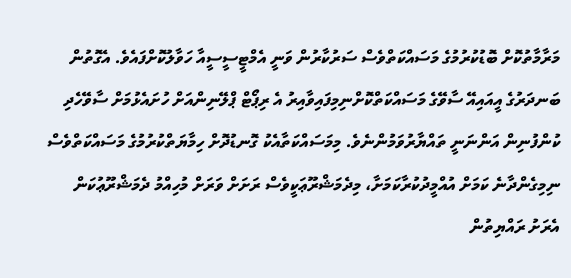މަރާމާތުކޮށް ބޮޑުކުރުމުގެ މަސައްކަތްވެސް ސަރުކާރުން ވަނީ އެމްޓީސީސީއާ ހަވާލުކޮށްފައެވެ. އެގޮތުން ބަނދަރުގެ އީއައިއޭ ސާވޭގެ މަސައްކަތްކޮށްނިމިފައިވާއިރު އެ ރިޕޯޓް ޕްލޭނިންއަށް ހުށައެޅުމަށް ސާވޭހެދި ކުންފުނިން އަންނަނީ ތައްޔާރުވަމުންނެވެ. މިމަސައްކަތާއެކު ގޮނޑުދޮށް ހިމާޔަތްކުރުމުގެ މަސައްކަތްވެސް ނިމިގެންދާނެ ކަމަށް އުއްމީދުކުރާކަމަށާ، މިދެމަޝްރޫޢަކީވެސް ރަށަށް ވަރަށް މުހިއްމު ދެމަޝްރޫޢުކަން އެރަށު ރައްޔިތުން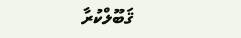ޤަބޫލްކުރާ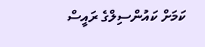ކަމަށް ކައުންސިލްގެ ރައީސް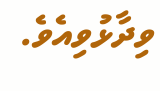ވިދާޅުވިއެވެ.